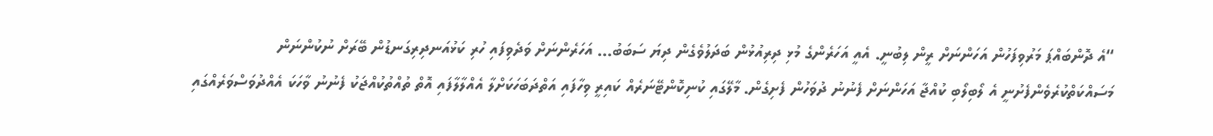“އެ ދޮންބައްޕަ މަރުވިފަހުން އަހަންނަށް ރީން ލިބުނީ. އެއީ އަހަރެންގެ މުޅި ދިރިއުޅުން ބަދަލުވެގެން ދިޔަ ސަބަބު… އަހަރެންނަށް ވަދެވިފައި ހުރި ކަޅުއަނދިރިގަނޑުން ބޭރަށް ނުކުންނަން މަސައްކަތްކުރެވެންފެށުނީ އެ ލޯބިލޯބި ކުއްޖާ އަހަންނަށް ފެނުނު ދުވަހުން ފެށިގެން. މާލޭގައި ކުނިކޮންޓޭނަރެއް ކައިރީ ވިހާފައި އަތްދަބަހަކަށްލާ އެއްލާލާފައި އޮތް ތުއްތުކުއްޖަކު ފެނުނު ވާހަކަ އެއްދުވަސްވަރެއްގައި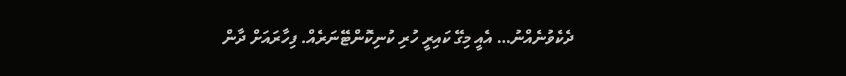ދެކެވުނެއްނު… އެއީ މިގޭ ކައިރީ ހުރި ކުނިކޮންޓޭނަރެއް. ފިހާރައަށް ދާން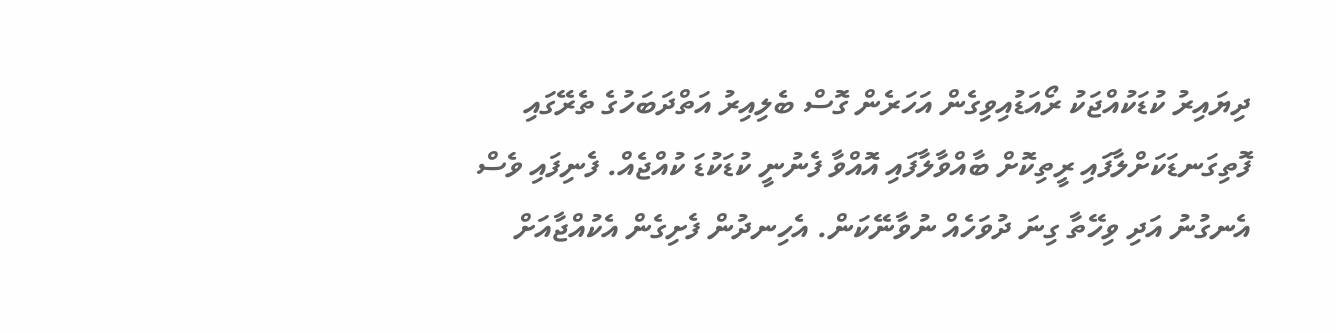ދިޔައިރު ކުޑަކުއްޖަކު ރޯއަޑުއިވިގެން އަހަރެން ގޮސް ބެލިއިރު އަތްދަބަހުގެ ތެރޭގައި ފޮތިގަނޑަކަށްލާފައި ރީތިކޮށް ބާއްވާލާފައި އޮއްވާ ފެނުނީ ކުޑަކުޑަ ކުއްޖެއް. ފެނިފައި ވެސް އެނގުނު އަދި ވިހޭތާ ގިނަ ދުވަހެއް ނުވާނޭކަން. އެހިނދުން ފެށިގެން އެކުއްޖާއަށް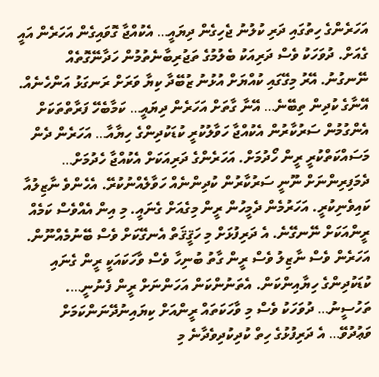އަހަރެންގެ ހިތުގައި ދަރި ކުލުނު ޖެހިގެން ދިޔައީ… އެކުއްޖާ ގޮވައިގެން އަހަރެން އައީ ގެއަށް. ދުވަހަކު ވެސް ދަރިއަކު ބެލުމުގެ ތަޖުރިބާނެތުމުން ހަދާނޭގޮތެއް ނޭނގުނު. އޭރު މިގޭގައި ކުއްޔަށް އުޅުނު ޒުބޭދާ ކިޔާ ވަރަށް ރަނގަޅު އަންހެނެއް. އޭނާގެ ކުދިން ތިބޭނެ… އޭނާ ގާތަށް އަހަރެން ދިޔައީ… ކަމާބެހޭ ފަރާތްތަކަށް އެންގުމުން ސަރުކާރުން އެކުއްޖާ ހަވާލުކުރީ ކުޑަކުދިންގެ ހިޔާއާ… އަހަރެން ދެން މަސައްކަތްކުރީ ރީން ހޯދުމަށް. އަހަރެންގެ ދަރިއަކަށް އެކުއްޖާ ހެދުމަށް… ދެމަފިރިންނަށް ނޫނީ ސަރުކާރުން ކުދިންނެއް ހަވާލެއްނުކުރޭ. އެހެންވެ ނާޒިލުއާ ކައިވެނިކުރީ. އަހަރުމެން ދެމީހުން ރީން މިގެއަށް ގެނައީ. މި އިން އެއްވެސް ކަމެއް ރީންއަކަށް ނޭނގޭނެ. އެ ދަރިފުޅަށް މި ހަޤީޤަތް އެނގޭކަށް ވެސް ބޭނުމެއްނޫން. އަހަރެން ވެސް ނާޒިލު ވެސް ރީން ގާތު ބުނިހާ ވެސް ވާހަކައަކީ ރީން ގެނައި ކުޑަކުދިންގެ ހިޔާއިންކަން. އެތަނުންކަން އަހަންނަށް ރީން ފެނުނީ…. ތަހުސީނު… ދުވަހަކު ވެސް މި ވާހަކަތައް ރީންއަށް ކިޔައިނުދޭނަންކަމަށް ވަޢުދުވޭ… އެ ދަރިފުޅުގެ ހިތް ކުދިކުދިވެދާނެ މި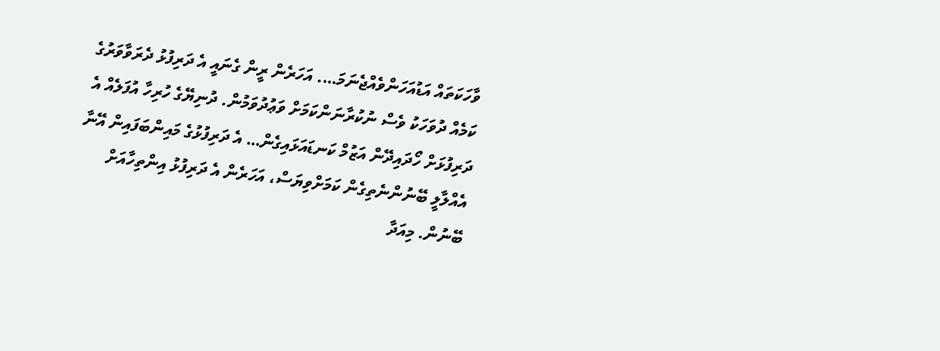ވާހަކަތައް އަޑުއަހަންވެއްޖެނަމަ…. އަހަރެން ރީން ގެނައީ އެ ދަރިފުޅު ދެރަވާވަރުގެ ކަމެއް ދުވަހަކު ވެސް ނުކުރާނަންކަމަށް ވަޢުދުވަމުން. ދުނިޔޭގެ ހުރިހާ އުފަލެއް އެ ދަރިފުޅަށް ހޯދައިދޭން އަޒުމް ކަނޑައަޅައިގެން… އެ ދަރިފުޅުގެ މައިންބަފައިން އޭނާ އެއްލާލީ ބޭނުންނެތިގެން ކަމަށްވިޔަސް، އަހަރެން އެ ދަރިފުޅު އިންތިހާއަށް ބޭނުން. މިއަދާ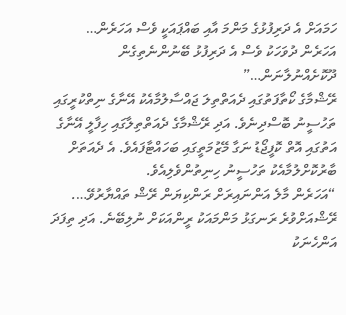ހަމައަށް އެ ދަރިފުޅުގެ މަންމަ އާއި ބައްޕައަކީ ވެސް އަހަރެން… އަހަރެން ދުވަހަކު ވެސް އެ ދަރިފުޅު ބޭނުންނެތިގެން ދޫކޮށެއްނުލާނަން…”
ރޭޝްމާގެ ކޯތާފަތުގައި ދެއަތްތިލަ ޖައްސާލުމާއެކު އޭނާގެ ނިތްކުރީގައި ތަހުސީނު ބޮސްދިނެވެ. އަދި ރޭޝްމާގެ ދެއަތްތިލާގައި ހިފާލީ އޭނާގެ އަތުގައި އޮތް ކޮފީޖޯޑު ނަގާ މޭޒުމަތީގައި ބަހައްޓާފައެވެ. އެ ދެއަތަށް ބާރުކޮށްލުމާއެކު ތަހުސީނު ހިނިތުންވެލިއެވެ.
“އަހަރެން މާލެ އަންނައިރަށް ރަންކިޔަން ރޭޝް ތައްޔާރުވޭ…. ރޭޝްއަށްވުރެ ރަނގަޅު މަންމައަކު ރީންއަކަށް ނުލިބޭނެ. އަދި ތިފަދަ އަންހެނަކު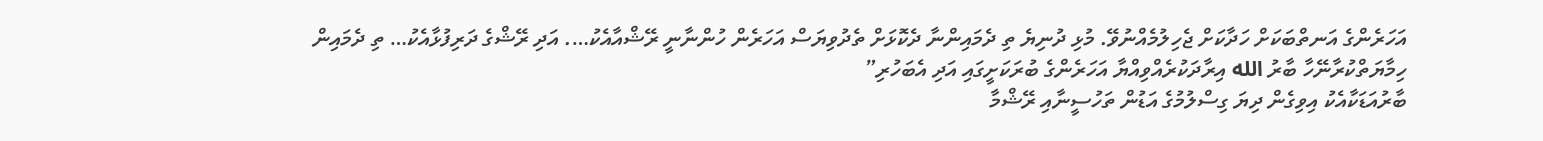އަހަރެންގެ އަނތްބަކަށް ހަދާކަށް ޖެހިލުމެއްނުވޭ. މުޅި ދުނިޔެ ތި ދެމައިންނާ ދެކޮޅަށް ތެދުވިޔަސް އަހަރެން ހުންނާނީ ރޭޝްއާއެކު…. އަދި ރޭޝްގެ ދަރިފުޅާއެކު… ތި ދެމައިން ހިމާޔަތްކުރާނޭހާ ބާރު الله އިރާދަކުރެއްވިއްޔާ އަހަރެންގެ ބުރަކަށީގައި އަދި އެބަހުރި”
ބާރުއަޑަކާއެކު އިވިގެން ދިޔަ ގިސްލުމުގެ އަޑުން ތަހުސީނާއި ރޭޝްމާ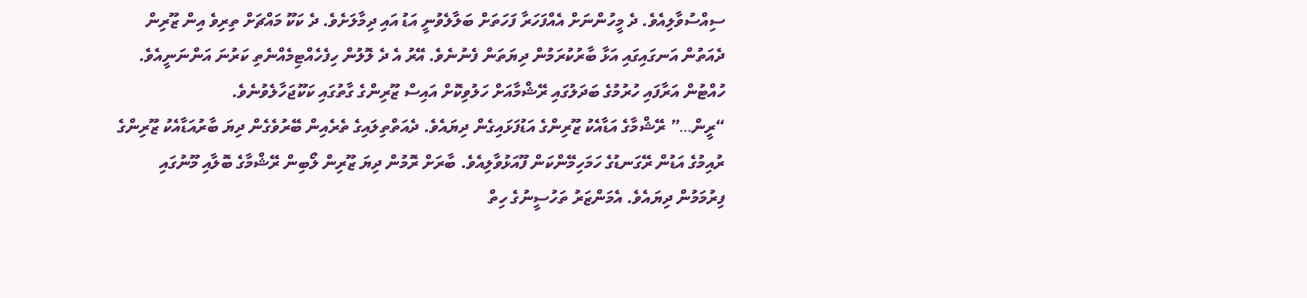ސިއްސުވާލިއެވެ. ދެ މީހުންނަށް އެއްފަހަރާ ފަހަތަށް ބަލާލެވުނީ އަޑު އައި ދިމާލަށެވެ. ދެ ކަކޫ މައްޗަށް ތިރިވެ އިން ޒޫރިން ދެއަތުން އަނގައިގައި އަޅާ ބާރުކުރަމުން ދިޔަތަން ފެނުނެވެ. އޭރު އެ ދެ ލޮލުން ހިފެހެއްޓިމެއްނެތި ކަރުނަ އަންނަނީއެވެ. ހުއްޓުން އަރާފައި ހުރުމުގެ ބަދަލުގައި ރޭޝްމާއަށް ހަލުވިކޮށް އައިސް ޒޫރިންގެ ގާތުގައި ކަކޫޖަހާލެވުނެވެ.
“ރީން…” ރޭޝްމާގެ އަޑާއެކު ޒޫރިންގެ އަޑުފަޅައިގެން ދިޔައެވެ. ދެއަތްތިލައިގެ ތެރެއިން ބޭރުވެގެން ދިޔަ ބާރުއަޑާއެކު ޒޫރިންގެ ރުއިމުގެ އަޑުން ރޭގަނޑުގެ ހަމަހިމޭންކަން ފޫއަޅުވާލިއެވެ. ބާރަށް ރޮމުން ދިޔަ ޒޫރިން ލޯބިން ރޭޝްމާގެ ބޮލާއި މޫނުގައި ފިރުމަމުން ދިޔައެވެ. އެމަންޒަރު ތަހުސީނުގެ ހިތް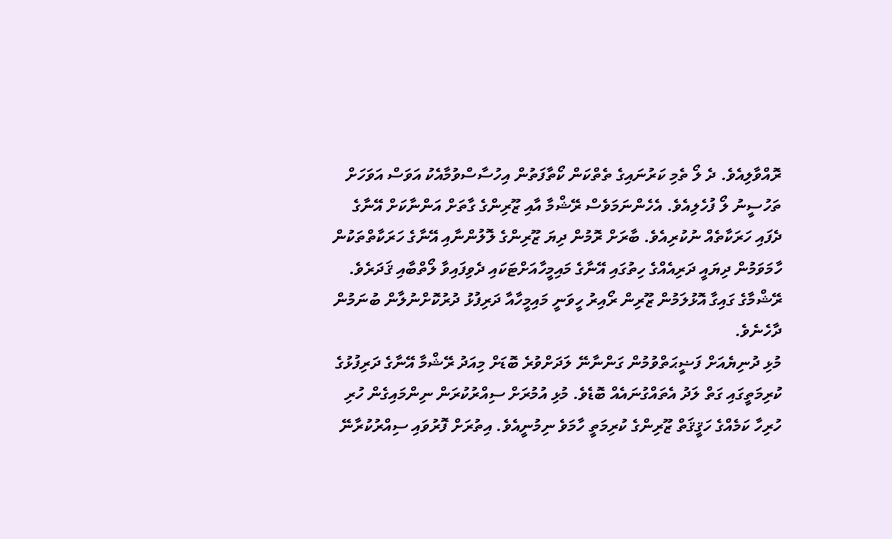ރޮއްވާލިއެވެ. ދެ ލޯ ތެމި ކަރުނައިގެ ތެތްކަން ކޯތާފަތުން އިހުސާސްވުމާއެކު އަވަސް އަވަހަށް ތަހުސީނު ލޯ ފުހެލިއެވެ. އެހެންނަމަވެސް ރޭޝްމާ އާއި ޒޫރިންގެ ގާތަށް އަންނާކަށް އޭނާގެ ދެފައި ހަރަކާތެއް ނުކުރިއެވެ. ބާރަށް ރޮމުން ދިޔަ ޒޫރިންގެ ލޮލުންނާއި އޭނާގެ ހަރަކާތްތަކުން ހާމަވަމުން ދިޔައީ ދަރިއެއްގެ ހިތުގައި އޭނާގެ މައިމީހާއަށްޓަކައި ދެވިފައިވާ ލޯތްބާއި ޤަދަރެވެ. ރޭޝްމާގެ ގައިގާ އޮޅުލަމުން ޒޫރިން ރޯއިރު ހީވަނީ މައިމީހާއާ ދަރިފުޅު ދުރުކޮށްނުލާން ބުނަމުން ދާހެނެވެ.
މުޅި ދުނިޔެއަށް ފަޟީޙަތްވުމުން ގަންނާނޭ ލަދަށްވުރެ ބޮޑަށް މިއަދު ރޭޝްމާ އޭނާގެ ދަރިފުޅުގެ ކުރިމަތީގައި ގަތް ލަދު އެތައްގުނައެއް ބޮޑެވެ. މުޅި އުމުރަށް ސިއްރުކުރަން ނިންމައިގެން ހުރި ހުރިހާ ކަމެއްގެ ހަޤީޤަތް ޒޫރިންގެ ކުރިމަތީ ހާމަވެ ނިމުނީއެވެ. އިތުރަށް ފޮރުވައި ސިއްރުކުރާނޭ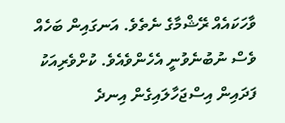ވާހަކައެއް ރޭޝްމާގެ ނެތެވެ. އަނގައިން ބަހެއް ވެސް ނުބުނެވުނީ އެހެންވެއެވެ. ކުށްވެރިއަކު ފަދައިން އިސްޖަހާލައިގެން އިނދެ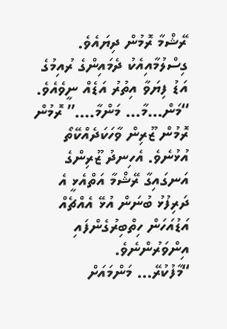ރޭޝްމާ ރޮމުން ދިޔައެވެ. ގިސްލުމާއިއެކު ދެމައިންގެ ރުއިމުގެ އަޑު ފިޔަވާ އިތުރު އަޑެއް ނީވެއެވެ.
“މަން…މާ… މަންމާ….” ރޮމުން ރޮމުން ޒޫރިން ވާހަކަދެއްކޭތޯ އުޅުނެވެ. އެހިނދު ޒޫރިންގެ އަނގައިގާ ރޭޝްމާ އަތްއެޅީ އެ ދަރިފުޅު ބުނަން އުޅޭ އެއްޗެއް އަޑުއަހަން ހިތްބިރުގެންފައި އިންވަރުންނެވެ.
“މާފުކުރޭ… މަންމައަށް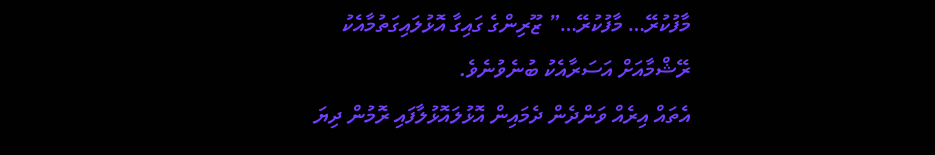މާފުކުރޭ… މާފުކުރޭ…” ޒޫރިންގެ ގައިގާ އޮޅުލައިގަތުމާއެކު ރޭޝްމާއަށް އަސަރާއެކު ބުނެވުނެވެ.
އެތައް އިރެއް ވަންދެން ދެމައިން އޮޅުލައޮޅުލާފައި ރޮމުން ދިޔަ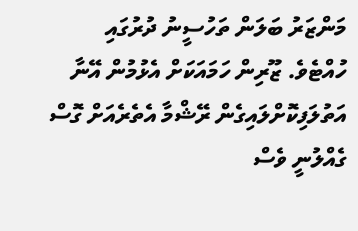މަންޒަރު ބަލަން ތަހުސީނު ދުރުގައި ހުއްޓެވެ. ޒޫރިން ހަމައަކަށް އެޅުމުން އޭނާ އަތުލަފިކޮށްލައިގެން ރޭޝްމާ އެތެރެއަށް ގޮސް ގެއްލުނީ ވެސް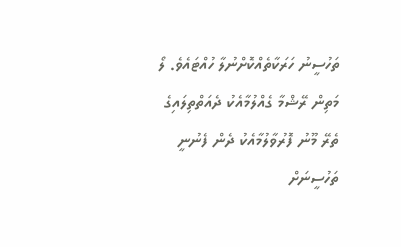ތަހުސީނު ހަރަކާތެއްކޮށްނުލާ ހުއްޓައެވެ. ލޯ މަތިން ރޭޝްމާ ގެއްލުމާއެކު ދެއަތްތިލައިގެ ތެރޭ މޫނު ފޮރުވާލުމާއެކު ދެން ފެނުނީ ތަހުސީނަށް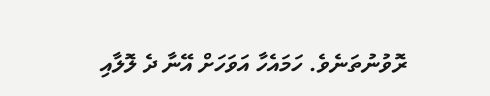ރޮވުނުތަނެވެ. ހަމައެހާ އަވަހަށް އޭނާ ދެ ލޮލާއި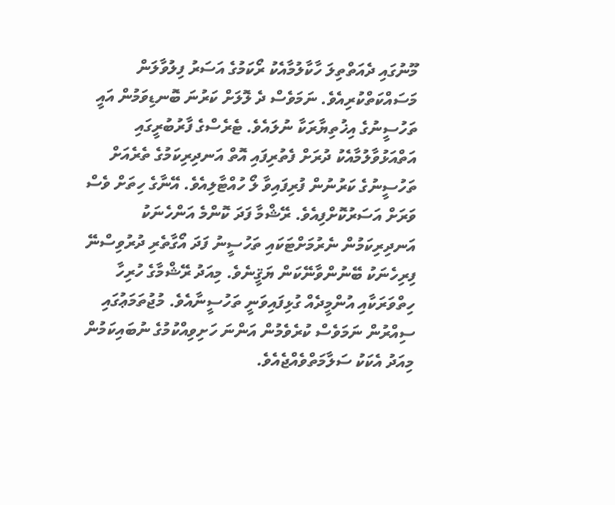މޫނުގައި ދެއަތްތިލަ ހާކާލުމާއެކު ރޯކަމުގެ އަސަރު ފިލުވާލަން މަސައްކަތްކުރިއެވެ. ނަމަވެސް ދެ ލޮލަށް ކަރުނަ ބޮނޑިވަމުން އައީ ތަހުސީނުގެ އިޚުތިޔާރަކާ ނުލައެވެ. ޓެރެސްގެ ފާރުބުރީގައި އަތްއަޅުވާލުމާއެކު ދުރަށް ފެތުރިފައި އޮތް އަނދިރިކަމުގެ ތެރެއަށް ތަހުސީނުގެ ކަރުނުން ފުރިފައިވާ ލޯ ހުއްޓާލިއެވެ. އޭނާގެ ހިތަށް ވެސް ވަރަށް އަސަރުކޮށްފިއެވެ. ރޭޝްމާ ފަދަ ކޮންމެ އަންހެނަކު އަނދިރިކަމުން ނެރުމަށްޓަކައި ތަހުސީނު ފަދަ އޯގާތެރި ދުރުވިސްނޭ ފިރިހެނަކު ބޭނުންވާނޭކަން ޔަޤީނެވެ. މިއަދު ރޭޝްމާގެ ހުރިހާ ހިތްވަރަކާއި އުންމީދެއް ގުޅިފައިވަނީ ތަހުސީނާއެވެ. މުޖުތަމަޢުގައި ސިއްރުން ނަމަވެސް ކުރެވެމުން އަންނަ ހަށިވިއްކުމުގެ ނުބައިކަމުން މިއަދު އެކަކު ސަލާމަތްވެއްޖެއެވެ.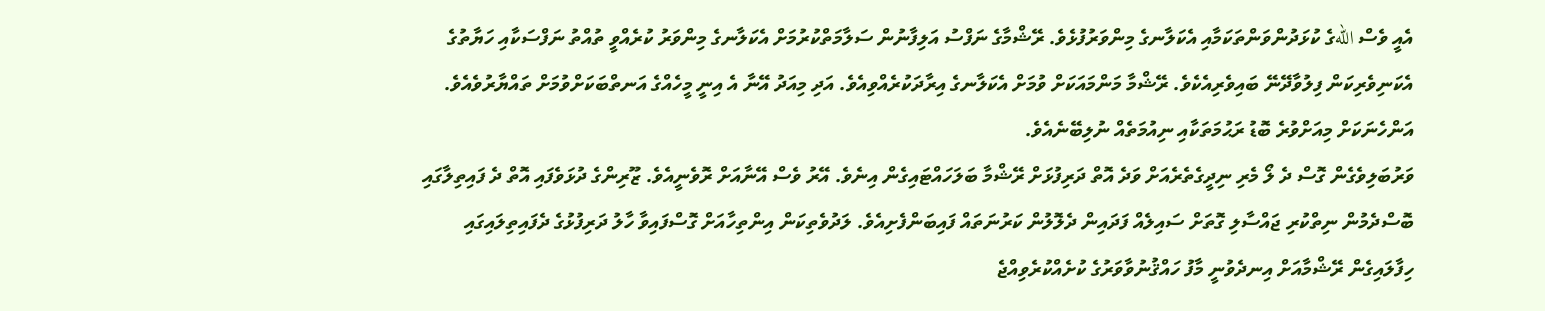އެއީ ވެސް اللهގެ ކުޅަދުންވަންތަކަމާއި އެކަލާނގެ މިންވަރުފުޅެވެ. ރޭޝްމާގެ ނަފްސު އަލިފާނުން ސަލާމަތްކުރުމަށް އެކަލާނގެ މިންވަރު ކުރެއްވީ ތުއްތު ނަފްސަކާއި ހަޔާތުގެ އެކަނިވެރިކަން ފިލުވާދޭނޭ ބައިވެރިއެކެވެ. ރޭޝްމާ މަންމައަކަށް ވުމަށް އެކަލާނގެ އިރާދަކުރެއްވިއެވެ. އަދި މިއަދު އޭނާ އެ އިނީ މީހެއްގެ އަނތްބަކަށްވުމަށް ތައްޔާރުވެއެވެ. އަންހެނަކަށް މިއަށްވުރެ ބޮޑު ރަޙުމަތަކާއި ނިއުމަތެއް ނުލިބޭނެއެވެ.
ވަރުބަލިވެގެން ގޮސް ދެ ލޯ މެރި ނިދީގެތެރެއަށް ވަދެ އޮތް ދަރިފުޅަށް ރޭޝްމާ ބަލަހައްޓައިގެން އިނެވެ. އޭރު ވެސް އޭނާއަށް ރޮވެނީއެވެ. ޒޫރިންގެ ދުޅަވެފައި އޮތް ދެ ފައިތިލާގައި ބޮސްދެމުން ނިތްކުރި ޖައްސާލި ގޮތަށް ސައިލެއް ފަދައިން ދެލޮލުން ކަރުނަތައް ފައިބަންފެށިއެވެ. ލަދުވެތިކަން އިންތިހާއަށް ގޮސްފައިވާ ހާލު ދަރިފުޅުގެ ދެފައިތިލައިގައި ހިފާލައިގެން ރޭޝްމާއަށް އިނދެވުނީ މާފު ހައްޤުނުވާވަރުގެ ކުށެއްކުރެވިއްޖެ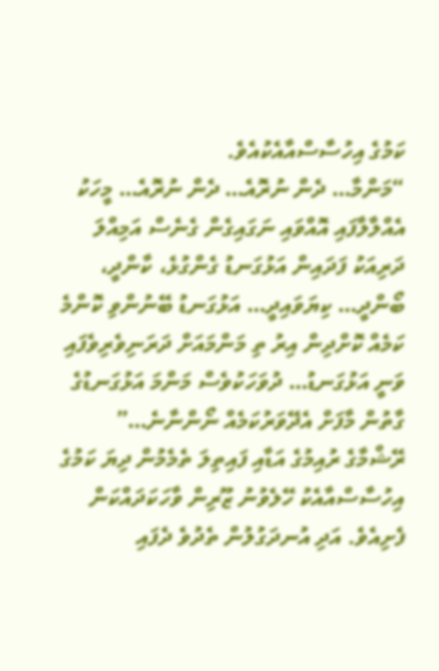ކަމުގެ އިހުސާސްއާއެކުއެވެ.
“މަންމާ… ދެން ނުރޮއެ… ދެން ނުރޮއެ… މީހަކު އެއްލާލާފައި އޮއްވައި ނަގައިގެން ގެނެސް އަމިއްލަ ދަރިއަކު ފަދައިން އަޅުގަނޑު ގެންގުޅެ، ކާންދީ، ބޯންދީ… ކިޔަވައިދީ… އަޅުގަނޑު ބޭނުންވި ކޮންމެ ކަމެއް ކޮށްދިން އިރު ތި މަންމައަށް ދަރަނިވެރިވެފައި ވަނީ އަޅުގަނޑު… ދުވަހަކުވެސް މަންމަ އަޅުގަނޑުގެ ގާތުން މާފަށް އެދޭވަރުކަމެއް ނޯންނާނެ…” ރޭޝްމާގެ ރުއިމުގެ އަޑާއި ފައިތިލަ ތެމެމުން ދިޔަ ކަމުގެ އިހުސާސްއާއެކު ހޭލެވުނު ޒޫރިން ވާހަކަދައްކަން ފެށިއެވެ. އަދި އުނދަގުލުން ތެދުވެ ދެފައި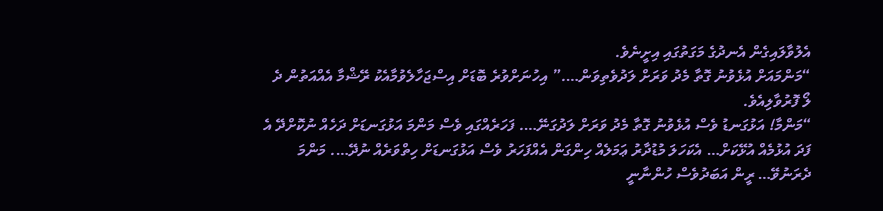އެލުވާލައިގެން އެނދުގެ މަގަތުގައި އިށީނެވެ.
“މަންމައަށް އުޅެވުނު ގޮތާ މެދު ވަރަށް ލަދުވެތިވަން….” އިހުނަށްވުރެ ބޮޑަށް އިސްޖަހާލެވުމާއެކު ރޭޝްމާ އެއްއަތުން ދެ ލޯ ފޮރުވާލިއެވެ.
“މަންމާ! އަޅުގަނޑު ވެސް އުޅެވުނު ގޮތާ މެދު ވަރަށް ލަދުގަނޭ…. ފަހަރެއްގައި ވެސް މަންމަ އަޅުގަނޑަށް ދަހެއް ނުކޮށްދޭ އެ ފަދަ އުޅުމެއް އުޅޭކަށް… އެކަހަލަ މުޑުދާރު ޢަމަލެއް ހިންގަން އެއްފަހަރު ވެސް އަޅުގަނޑަށް ހިތްވަރެއް ނުދޭ…. މަންމަ ދެރަނުވޭ… ރީން އަބަދުވެސް ހުންނާނީ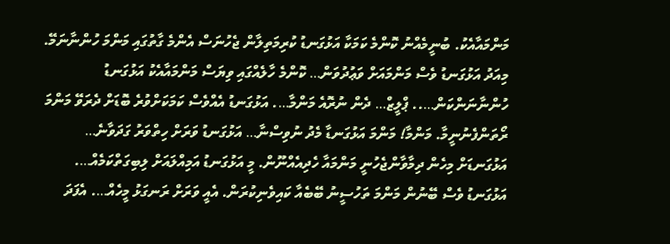މަންމައާއެކު. ބުނީމެއްނު ކޮންމެ ކަމަކާ އަޅުގަނޑު ކުރިމަތިލާން ޖެހުނަސް އެންމެ ގާތުގައި މަންމަ ހުންނާނަމޭ. މިއަދު އަޅުގަނޑު ވެސް މަންމައަށް ވަޢުދުވަން… ކޮންމެ ހާލެއްގައި ވިޔަސް މަންމައާއެކު އަޅުގަނޑު ހުންނާނަންކަން….. ޕްލީޒް… ދެން ނުރޮއެ މަންމާ…. އަޅުގަނޑު އެއްވެސް ކަމަކަށްވުރެ ބޮޑަށް ދެރަވޭ މަންމަ ރޯތަންފެނުނީމާ. މަންމާ! މަންމަ އަޅުގަނޑާ މެދު ނުވިސްނާ… އަޅުގަނޑު ވަރަށް ހިތްވަރު ގަދަވާނެ… އަޅުގަނޑަށް މިހެން ދިމާވާންޖެހުނީ މަންމައާ ހެދިއެއްނޫން. މީ އަޅުގަނޑު އަމިއްލައަށް ލިބިގަތްކަމެއް…. އަޅުގަނޑު ވެސް ބޭނުން މަންމަ ތަހުސީނު ބޭބެއާ ކައިވެނިކުރަން. އެއީ ވަރަށް ރަނގަޅު މީހެއް…. އެފަދަ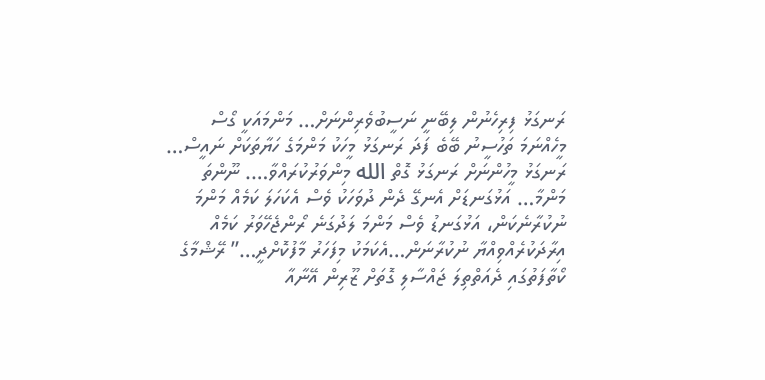ރަނގަޅު ފިރިހެނުން ލިބޭނީ ނަސީބުވެރިންނަށް… މަންމައަކީ ގޯސް މީހެއްނަމަ ތަހުސީނު ބޭބެ ފަދަ ރަނގަޅު މީހަކު މަންމަގެ ހަޔާތަކަށް ނައީސް… ރަނގަޅު މީހުންނަށް ރަނގަޅު ގޮތް الله މިންވަރުކުރައްވާ…. ނޫންތަ މަންމާ… އަޅުގަނޑަށް އެނގޭ ދެން ދުވަހަކު ވެސް އެކަހަލަ ކަމެއް މަންމަ ނުކުރާނެކަން، އަޅުގަނޑު ވެސް މަންމަ ލަދުގަނެ ރޯންޖެހޭވަރު ކަމެއް އިރާދަކުރެއްވިއްޔާ ނުކުރާނަން…އެކަމަކު މިފަހަރު މާފުކޮށްދީ…” ރޭޝްމާގެ ކޯތާފަތުގައި ދެއަތްތިލަ ޖައްސާލި ގޮތަށް ޒޫރިން އޭނާއާ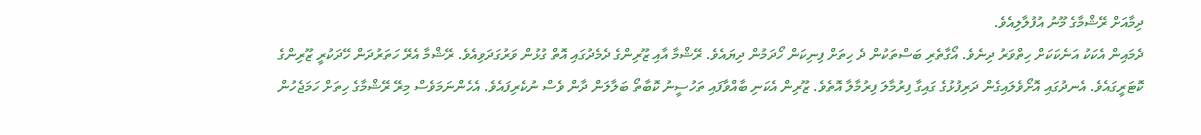ދިމާއަށް ރޭޝްމާގެ މޫނު އުފުލާލިއެވެ.
ދެމައިން އެކަކު އަނެކަކަށް ހިތްވަރު ދިނެވެ. އޯގާތެރި ބަސްތަކުން ދެ ހިތަށް ފިނިކަން ހޯދަމުން ދިޔައެވެ. ރޭޝްމާ އާއި ޒޫރިންގެ ދެމެދުގައި އޮތް ގުޅުން ވަރުގަދަވިއެވެ. ރޭޝްމާ އެރޭ ހަތަރުދަން ހޭދަކުރީ ޒޫރިންގެ ކޮޓަރީގައެވެ. އެނދުގައި އޮށޯވެލައިގެން ދަރިފުޅުގެ ގައިގާ ފިރުމާލަ ފިރުމާލާ އޮތެވެ. ޒޫރިން އެކަނި ބާއްވާފައި ތަހުސީނު ކޮބާތޯ ބަލާލަން ދާން ވެސް ނުކެރިފައެވެ. އެހެންނަމަވެސް މިރޭ ރޭޝްމާގެ ހިތަށް ހަމަޖެހުން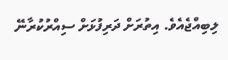ލިބިއްޖެއެވެ. އިތުރަށް ދަރިފުޅަށް ސިއްރުކުރާނޭ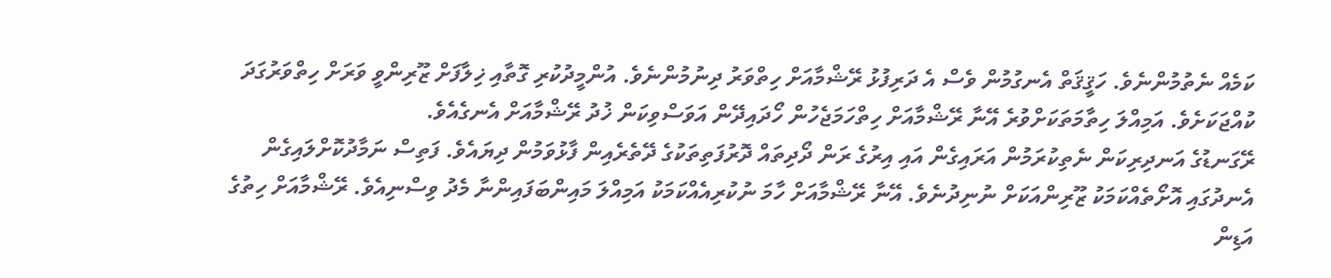ކަމެއް ނެތުމުންނެވެ. ހަޤީޤަތް އެނގުމުން ވެސް އެ ދަރިފުޅު ރޭޝްމާއަށް ހިތްވަރު ދިނުމުންނެވެ. އުންމީދުކުރި ގޮތާއި ޚިލާފަށް ޒޫރިންވީ ވަރަށް ހިތްވަރުގަދަ ކުއްޖަކަށެވެ. އަމިއްލަ ހިތާމަތަކަށްވުރެ އޭނާ ރޭޝްމާއަށް ހިތްހަމަޖެހުން ހޯދައިދޭން އަވަސްވިކަން ޚުދު ރޭޝްމާއަށް އެނގެއެވެ.
ރޭގަނޑުގެ އަނދިރިކަން ނެތިކުރަމުން އަރައިގެން އައި އިރުގެ ރަން ދޯދިތައް ދޮރުފަތިތަކުގެ ދޭތެރެއިން ފާޅުވަމުން ދިޔައެވެ. ފަތިސް ނަމާދުކޮށްލައިގެން އެނދުގައި އޮށޯތެއްކަމަކު ޒޫރިންއަކަށް ނުނިދުނެވެ. އޭނާ ރޭޝްމާއަށް ހާމަ ނުކުރިއެއްކަމަކު އަމިއްލަ މައިންބަފައިންނާ މެދު ވިސްނިއެވެ. ރޭޝްމާއަށް ހިތުގެ އަޑިން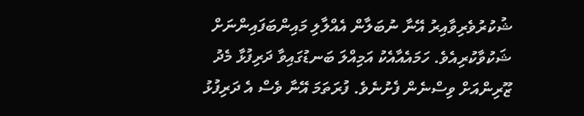ޝުކުރުވެރިވާއިރު އޭނާ ނުބަލާން އެއްލާލި މައިންބަފައިންނަށް ޝަކުވާކުރިއެވެ. ހަމައެއާއެކު އަމިއްލަ ބަނޑުގައިވާ ދަރިފުޅާ މެދު ޒޫރިންއަށް ވިސްނެން ފެށުނެވެ. ފުރަތަމަ އޭނާ ވެސް އެ ދަރިފުޅު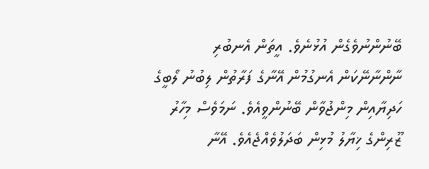ބޭނުންނުވެގެން އުޅުނެވެ. އީތަން އެނބުރި ނާންނާނޭކަން އެނގުމުން އޭނާގެ ފަރާތުން ލިބުނު ލޯބީގެ ހަދިޔާއިން މިންޖުވާން ބޭނުންވީއެވެ. ނަމަވެސް މިހާރު ޒޫރިންގެ ޚިޔާލު މުޅިން ބަދަލުވެއްޖެއެވެ. އޭނާ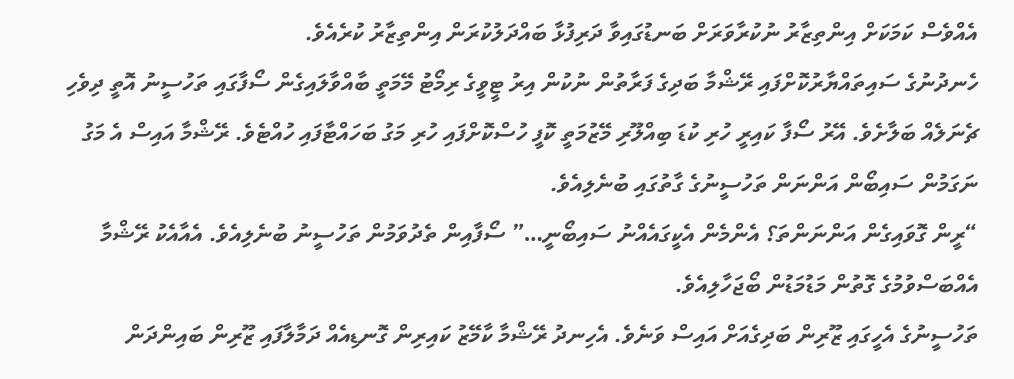އެއްވެސް ކަމަކަށް އިންތިޒާރު ނުކުރާވަރަށް ބަނޑުގައިވާ ދަރިފުޅާ ބައްދަލުކުރަން އިންތިޒާރު ކުރެއެވެ.
ހެނދުނުގެ ސައިތައްޔާރުކޮށްފައި ރޭޝްމާ ބަދިގެ ފަރާތުން ނުކުން އިރު ޓީވީގެ ރިމޯޓު މޭމަތީ ބާއްވާލައިގެން ސޯފާގައި ތަހުސީނު އޮތީ ދިވެހި ޗެނަލެއް ބަލާށެވެ. އޭރު ސޯފާ ކައިރީ ހުރި ކުޑަ ބިއްލޫރި މޭޒުމަތީ ކޮފީ ހުސްކޮށްފައި ހުރި މަގު ބަހައްޓާފައި ހުއްޓެވެ. ރޭޝްމާ އައިސް އެ މަގު ނަގަމުން ސައިބޯން އަންނަން ތަހުސީނުގެ ގާތުގައި ބުނެލިއެވެ.
“ރީން ގޮވައިގެން އަންނަންތަ؟ އެންމެން އެކީގައެއްނު ސައިބޯނީ…” ސޯފާއިން ތެދުވަމުން ތަހުސީނު ބުނެލިއެވެ. އެއާއެކު ރޭޝްމާ އެއްބަސްވުމުގެ ގޮތުން މަޑުމަޑުން ބޯޖަހާލިއެވެ.
ތަހުސީނުގެ އެހީގައި ޒޫރިން ބަދިގެއަށް އައިސް ވަނެވެ. އެހިނދު ރޭޝްމާ ކާމޭޒު ކައިރިން ގޮނޑިއެއް ދަމާލާފައި ޒޫރިން ބައިންދަން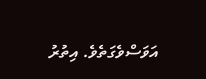އަވަސްވެގަތެވެ. އިތުރު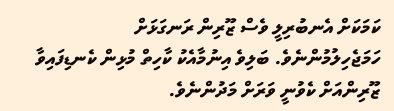ކަމަކަށް އެނބުރިލީ ވެސް ޒޫރިން ރަނގަޅަށް ހަމަޖެހިލުމުންނެވެ. ބަލިވެ އިނުމާއެކު ކާހިތް މުޅިން ކެނޑިފައިވާ ޒޫރިންއަށް ކެވުނީ ވަރަށް މަދުންނެވެ.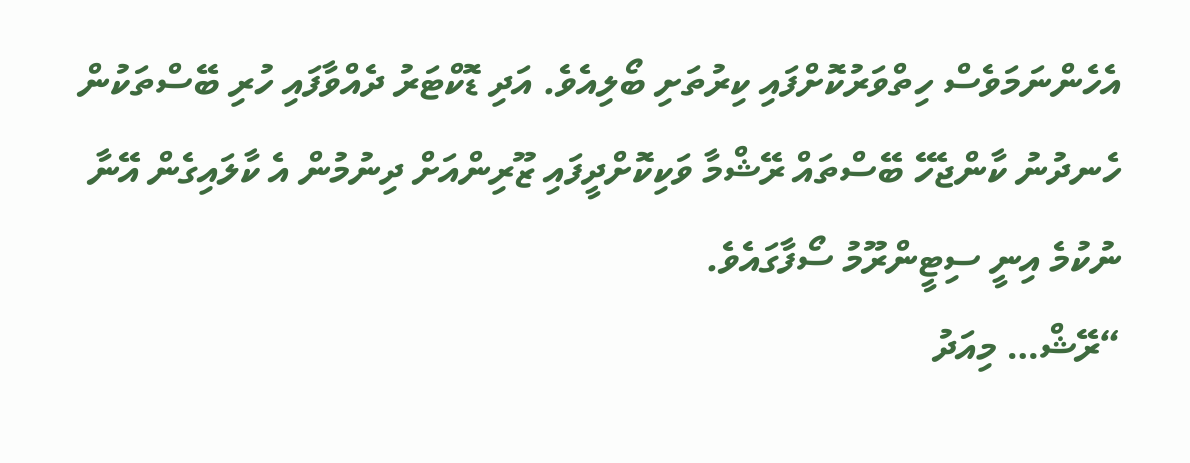އެހެންނަމަވެސް ހިތްވަރުކޮށްފައި ކިރުތަށި ބޯލިއެވެ. އަދި ޑޮކްޓަރު ދެއްވާފައި ހުރި ބޭސްތަކުން ހެނދުނު ކާންޖެހޭ ބޭސްތައް ރޭޝްމާ ވަކިކޮށްދީފައި ޒޫރިންއަށް ދިނުމުން އެ ކާލައިގެން އޭނާ ނުކުމެ އިނީ ސިޓީންރޫމު ސޯފާގައެވެ.
“ރޭޝް… މިއަދު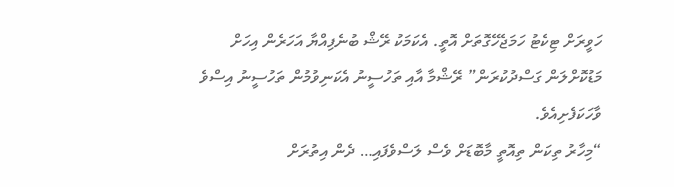ހަވީރަށް ޓިކެޓު ހަމަޖެހޭގޮތަށް އޮތީ. އެކަމަކު ރޭޝް ބުނެފިއްޔާ އަހަރެން އިހަށް މަޑުކޮށްލަން ގަސްދުކުރަން” ރޭޝްމާ އާއި ތަހުސީނު އެކަނިވުމުން ތަހުސީނު އިސްވެ ވާހަކަފެށިއެވެ.
“މިހާރު ތިކަން ތިއޮތީ މާބޮޑަށް ވެސް ލަސްވެފައި… ދެން އިތުރަށް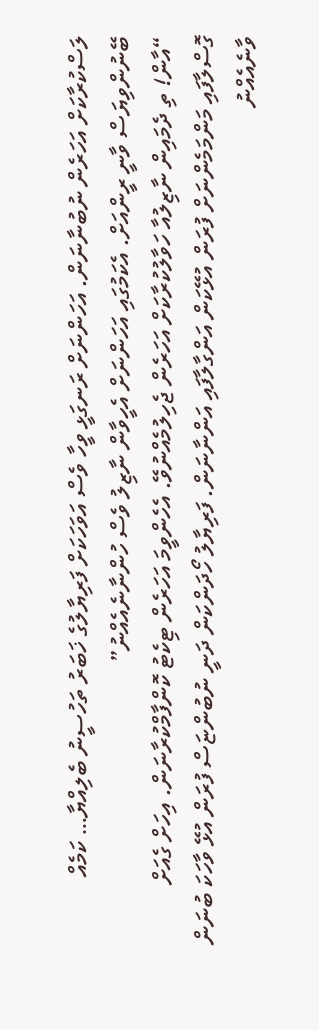ލަސްކުރާކަށް އަހަރެން ނުބުނާނަން. އަހަންނަށް ރަނގަޅީ ވީހާ ވެސް އަވަހަކަށް ފަރިޔާލުގެ ޚަބަރު ތަހުސީނު ބެލިއްޔާ… ކަމެއް ބޭނުންވިޔަސް ވާނީ ރީންއަށް. އެކަމުގައި އަހަންނަށް އެހީވާން ނާޒިލު ވެސް ހުންނާނެއެއްނު”
“އާން! ތި ދެމައިން ނާޒިލުއާ ހަވާލުކުރާކަށް އަހަރެން ޖެހިލުމެއްނުވޭ. އެހެންވީމަ އަހަރެން ޓިކެޓު ކޮންފާމްކުރާނަން. އިހަށް ގެއަށް ގޮސްލާފައި މަންމަމެންނަށް ފުރަން އުޅޭކަން އަންގާލާފައި އަންނާނަން. ފަރިޔާލު ހޯދަންކަން ދަނީ ނުބުންޏަސް ފުރަން އުޅޭ ވާހަކަ ބުނަން ވާނެއެއްނު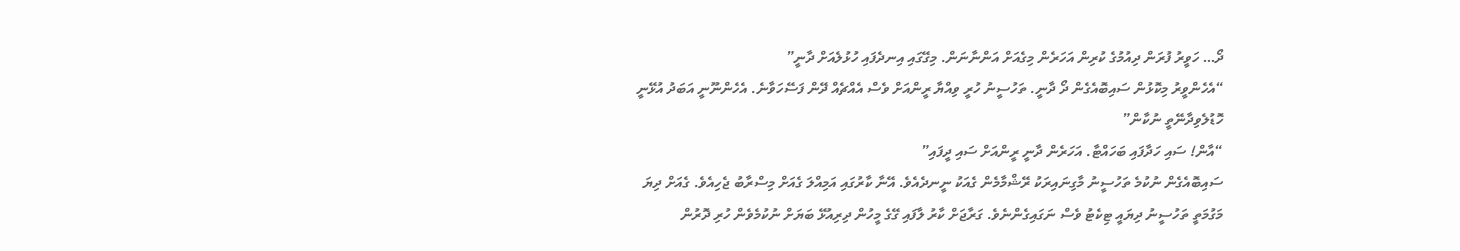ދޯ… ހަވީރު ފުރަން ދިއުމުގެ ކުރިން އަހަރެން މިގެއަށް އަންނާނަން. މިގޭގައި އިނދެފައި ހުޅުލެއަށް ދާނީ”
“އެހެންވީރު މިކޮޅުން ސައިބޮއެގެން ދޯ ދާނީ. ތަހުސީނު ހުރީ ވިއްޔާ ރީންއަށް ވެސް އެއްޗެއް ދޭން ފަސޭހަވާނެ. އެހެންނޫނީ އަބަދު އުޅޭނީ ހޮޑުލެވިދާނޭތީ ނުކާން”
“އާން! ސައި ހަދާފައި ބަހައްޓާ. އަހަރެން ދާނީ ރީންއަށް ސައި ދީފައި”
ސައިބޮއެގެން ނުކުމެ ތަހުސީނު މާގިނައިރަކު ރޭޝްމާމެން ގެއަކު ނީނދެއެވެ. އޭނާ ކާރުގައި އަމިއްލަ ގެއަށް މިސްރާބު ޖެހިއެވެ. ގެއަށް ދިޔަ މަގުމަތީ ތަހުސީނު ދިޔައީ ޓިކެޓު ވެސް ނަގައިގެންނެވެ. ގަރާޖަށް ކާރު ލާފައި ގޭގެ މީހުން ދިރިއުޅޭ ބަޔަށް ނުކުމެވެން ހުރި ދޮރުން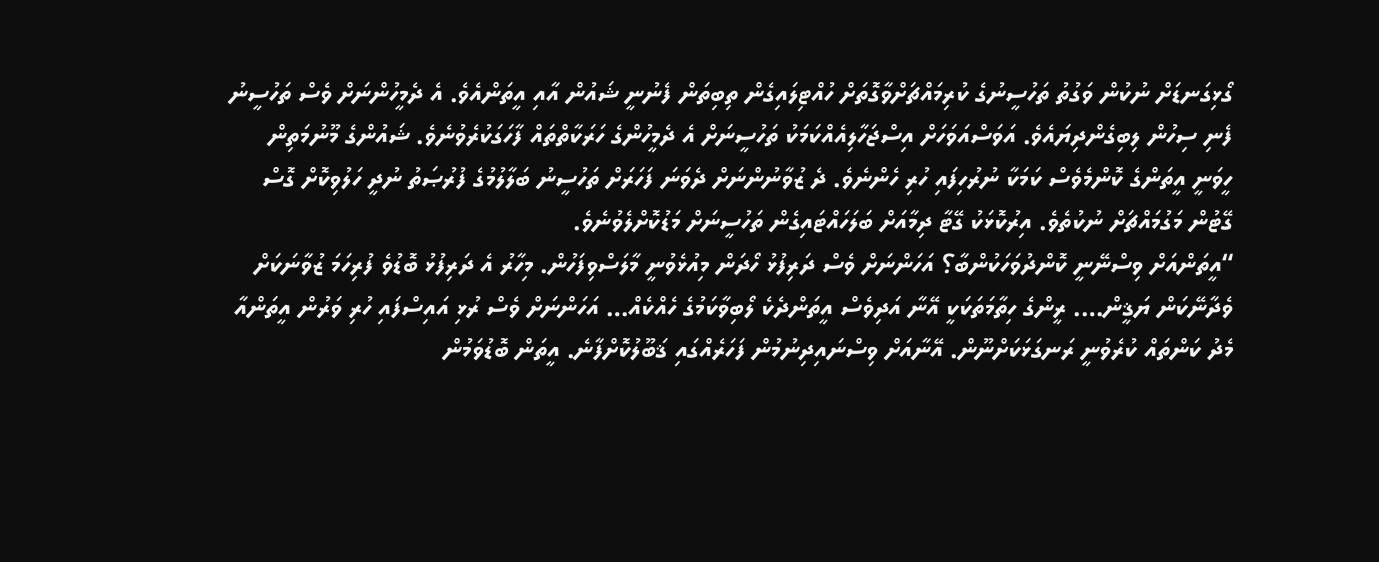ގޯޅިގަނޑަށް ނުކުން ވަގުތު ތަހުސީނުގެ ކުރިމައްޗަށްވާގޮތަށް ހުއްޓިލައިގެން ތިބިތަން ފެނުނީ ޝައުން އާއި އީތަންއެވެ. އެ ދެމީހުންނަށް ވެސް ތަހުސީނު ފެނި ސިހުން ލިބިގެންދިޔައެވެ. އަވަސްއަވަހަށް އިސްޖަހާލިއެއްކަމަކު ތަހުސީނަށް އެ ދެމީހުންގެ ހަރަކާތްތައް ފާހަގަކުރެވުނެވެ. ޝައުންގެ މޫނުމަތިން ހީވަނީ އީތަންގެ ކޮންމެވެސް ކަމަކާ ނުރުހިފައި ހުރި ހެންނެވެ. ދެ ޒުވާނުންނަށް ދެވަނަ ފަހަރަށް ތަހުސީނު ބަލާލުމުގެ ފުރުޞަތު ނުދީ ހަލުވިކޮށް ގޮސް ގޭޓުން މަގުމައްޗަށް ނުކުތެވެ. އިރުކޮޅަކު ގޭޓާ ދިމާއަށް ބަލަހައްޓައިގެން ތަހުސީނަށް މަޑުކޮށްލެވުނެވެ.
“އީތަންއަށް ވިސްނޭނީ ކޮންދުވަހަކުންބާ؟ އަހަންނަށް ވެސް ދަރިފުޅު ހޯދަން މިއުޅެވުނީ މާލަސްވިފަހުން. މިހާރު އެ ދަރިފުޅު ބޮޑުވެ ފުރިހަމަ ޒުވާނަކަށް ވެދާނޭކަން ޔަޤީން…. ރީންގެ ހިތާމަތަކަކީ އޭނާ އަދިވެސް އީތަންދެކެ ލޯބިވާކަމުގެ ހެއްކެއް… އަހަންނަށް ވެސް ރުޅި އައިސްފައި ހުރި ވަރުން އީތަންއާ މެދު ކަންތައް ކުރެވުނީ ރަނގަޅަކަށްނޫން. އޭނާއަށް ވިސްނައިދިނުމުން ފަހަރެއްގައި ޤަބޫލުކޮށްފާނެ. އީތަން ބޮޑުވަމުން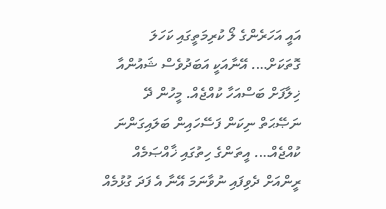އައީ އަހަރެންގެ ލޯ ކުރިމަތީގައި ކަހަލަ ގޮތަކަށް…. އޭނާއަކީ އަބަދުވެސް ޝައުންއާ ޚިލާފަށް ބަސްއަހާ ކުއްޖެއް. މީހުން ދޭ ނަޞޭޙަތް ނިކަން ފަސޭހައިން ބަލައިގަންނަ ކުއްޖެއް…. އީތަންގެ ހިތުގައި ޚާއްޞަމެއް ރީންއަށް ދެވިފައި ނުވާނަމަ އޭނާ އެ ފަދަ ގުޅުމެއް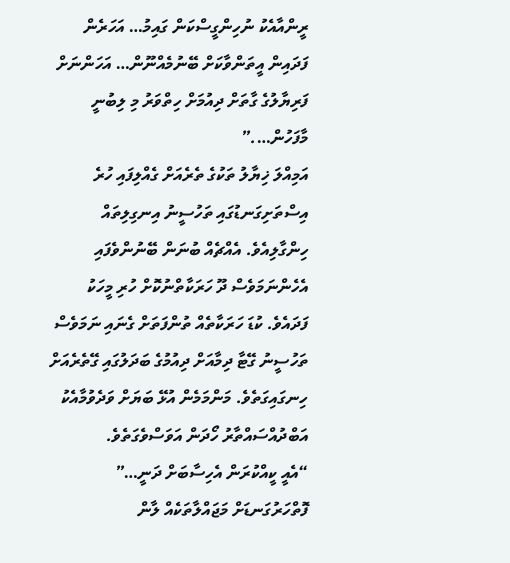ރީންއާއެކު ނުހިންގީސްކަން ގައިމު… އަހަރެން ފަދައިން އީތަންވާކަށް ބޭނުމެއްނޫން… އަހަންނަށް ފަރިޔާލުގެ ގާތަށް ދިއުމަށް ހިތްވަރު މި ލިބުނީ މާފަހުން….”
އަމިއްލަ ޚިޔާލު ތަކުގެ ތެރެއަށް ގެއްލިފައި ހުރެ އިސްތަށިގަނޑުގައި ތަހުސީނު އިނގިލިތައް ހިންގާލިއެވެ. އެއްޗެއް ބުނަން ބޭނުންވެފައި އެހެންނަމަވެސް ދޫ ހަރަކާތްނުކޮށް ހުރި މީހަކު ފަދައެވެ. ކުޑަ ހަރަކާތެއް ތުންފަތަށް ގެނައި ނަމަވެސް ތަހުސީނު ގޭޓާ ދިމާއަށް ދިއުމުގެ ބަދަލުގައި ގޭތެރެއަށް ހިނގައިގަތެވެ. މަންމަމެން އުޅޭ ބަޔަށް ވަދެވުމާއެކު އަބްދުއްސައްތާރު ހޯދަން އަވަސްވެގަތެވެ.
“އެއީ ކީއްކުރަން އެހިސާބަށް ދަނީ…” ފޮތްހަރުގަނޑަށް މަޖައްލާތަކެއް ލާން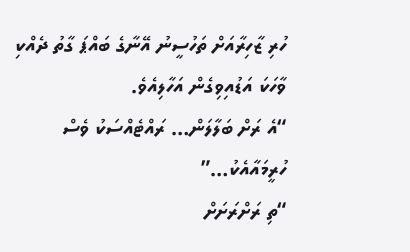ހުރި ޒާހިރާއަށް ތަހުސީނު އޭނާގެ ބައްޕަ ގާތު ދެއްކި ވާހަކަ އަޑުއިވިގެން އަހާލިއެވެ.
“އެ ރަށް ބަލާލަން… ރައްޓެއްސަކު ވެސް ހުރީމައާއެކު…”
“ތި ރަށްރަށަށް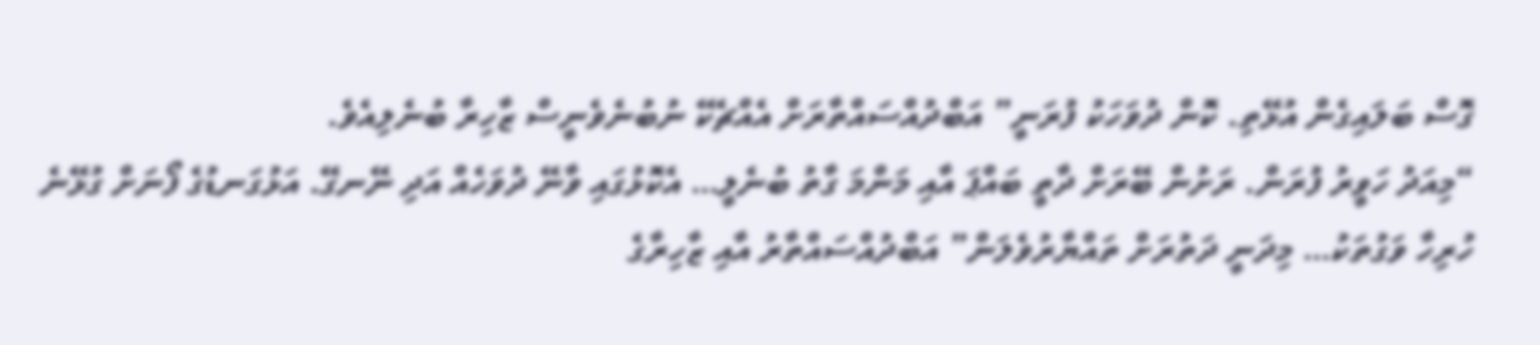ގޮސް ބަލައިގެން އުޅޭތި. ކޮން ދުވަހަކު ފުރަނީ” އަބްދުއްސައްތާރަށް އެއްޗެކޭ ނުބުނެވެނީސް ޒާހިރާ ބުނެލިއެވެ.
“މިއަދު ހަވީރު ފުރަން. ރަށުން ބޭރަށް ދާތީ ބައްޕަ އާއި މަންމަ ގާތު ބުނެލީ… އެކޮޅުގައި ވާނޭ ދުވަހެއް އަދި ނޭނގޭ. އަޅުގަނޑުގެ ފޯނަށް ގުޅޭނެ ހުރިހާ ވަގުތަކު… މިދަނީ ދަތުރަށް ތައްޔާރުވެލަން” އަބްދުއްސައްތާރު އާއި ޒާހިރާގެ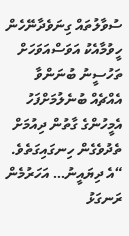ސުވާލުތައް ގިނަވެދާނޭހެން ހީވުމާއެކު އަވަސްއަވަހަށް ތަހުސީނު ބުނަންވާ އެއްޗެއް ބުނެލުމަށްފަހު އެމީހުންގެ ގާތުން ދިއުމަށް ތެދުވެގެން ހިނގައިގަތެވެ.
“އެ ދިޔައީނު… އަހަރުމެން ރަނގަޅު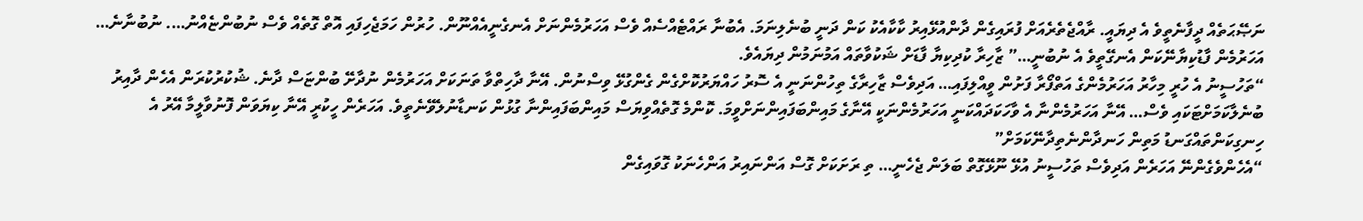ނަޞޭޙަތެއް ދީފާނެތީވެ އެ ދިޔައީ. ރާއްޖެތެރެއަށް ފުރައިގެން ދާންއުޅޭއިރު ކާކާއެކު ކަން ދަނީ ބުނެލިނަމަ. އެބުނާ ރައްޓެއްސެއް ވެސް އަހަރުމެންނަށް އެނގެނީއެއްނޫން. ހުރުން ހަމަޖެހިފައި އޮތް ގޮތެއް ވެސް ނުބުންޏެއްނު…. ނުބުނާނެ… އަހަރުމެން ފާޑުކިޔާނޭކަން އެނގޭތީވެ އެ ނުބުނީ…” ޒާހިރާ ކުދިކިޔާ ފާޑަށް ޝަކުވާތައް އަމުނަމުން ދިޔައެވެ.
“ތަހުސީނު އެ ހުރީ މިހާރު އަހަރުމެންގެ އަތްފޯރާ ފަށުން ވީއްލިފައި… އަދިވެސް ޒާހިރާގެ ތިހުންނަނީ އެ ސޮރު ހައްޔަރުކޮށްގެން ގެންގުޅޭ ވިސްނުން. އޭނާ ދާހިތްވާ ތަނަކަށް އަހަރުމެން ނުދާށޭ ބުންޏަސް ދާނެ. ޝުކުރުކުރަން އެހެން ދާއިރު ބުނެލާކަމަށްޓަކައި ވެސް… އޭނާ އަހަރުމެންނާ އެ ވާހަކަދައްކަނީ އަހަރުމެންނަކީ އޭނާގެ މައިންބަފައިންނަށްވީމަ. ކޮންމެ ގޮތެއްވިޔަސް މައިންބަފައިންނާ ގުޅުން ކަނޑާނުލެވޭނެތީވެ. އަހަރެން ހީކުރީ އޭނާ ކިޔަވަން ފޮނުވާލީމާ އޭރު އެ ހިނގިކަންތައްގަނޑު މަތިން ހަނދާންނެތިދާނޭކަމަށް”
“އެހެންވެގެންނޭ އަހަރެން އަދިވެސް ތަހުސީނު އުޅޭ ނޫޅޭގޮތް ބަލަން ޖެހެނީ… ތި ރަށަކަށް ގޮސް އަންނައިރު އަންހެނަކު ގޮވައިގެން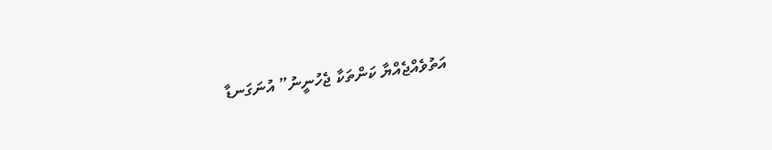އަތުވެއްޖެއްޔާ ކަންތަކާ ޖެހުނީނު” އުނަގަނޑާ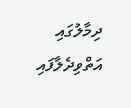ދިމާލުގައި އަތްވިދެލާފައި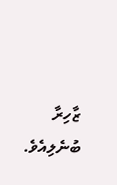ޒާހިރާ ބުނެލިއެވެ.